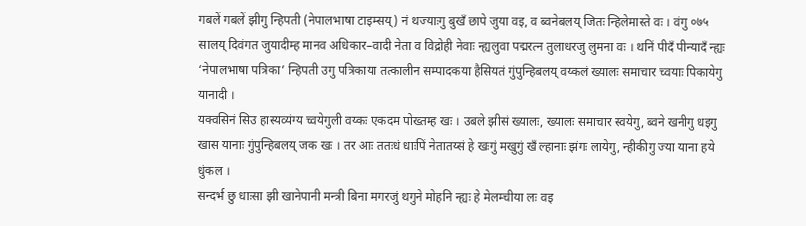गबलें गबलें झीगु न्हिपती (नेपालभाषा टाइम्सय्) नं थज्याःगु बुखँ छापे जुया वइ, व ब्वनेबलय् जितः न्हिलेमास्ते वः । वंगु ०७५ सालय् दिवंगत जुयादीम्ह मानव अधिकार–वादी नेता व विद्रोही नेवाः न्ह्यलुवा पद्मरत्न तुलाधरजु लुमना वः । थनिं पीदँ पीन्यादँ न्ह्यः ‘नेपालभाषा पत्रिका’ न्हिपती उगु पत्रिकाया तत्कालीन सम्पादकया हैसियतं गुंपुन्हिबलय् वय्कलं ख्यालः समाचार च्वयाः पिकायेगु यानादी ।
यक्वसिनं सिउ हास्यव्यंग्य च्वयेगुली वय्कः एकदम पोख्तम्ह खः । उबले झीसं ख्यालः, ख्यालः समाचार स्वयेगु, ब्वने खनीगु धइगु खास यानाः गुंपुन्हिबलय् जक खः । तर आः ततःधं धाःपिं नेतातय्सं हे खःगुं मखुगुं खँ ल्हानाः झंगः लायेगु, न्हीकीगु ज्या याना हये धुंकल ।
सन्दर्भ छु धाःसा झी खानेपानी मन्त्री बिना मगरजुं थगुने मोहनि न्ह्यः हे मेलम्चीया लः वइ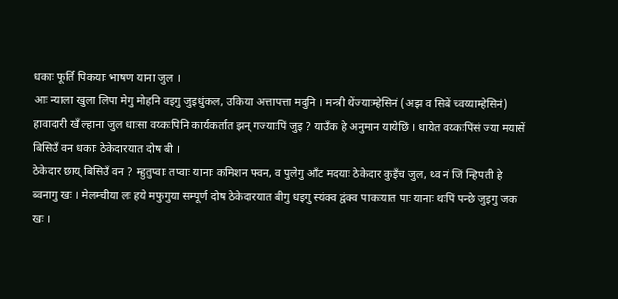धकाः फूर्ति पिकयाः भाषण याना जुल ।
आः न्याला खुला लिपा मेगु मोहनि वइगु जुइधुंकल, उकिया अत्तापत्ता मदुनि । मन्त्री थेंज्याःम्हेसिनं (अझ व सिबें च्वय्याम्हेसिनं) हावादारी खँ ल्हाना जुल धाःसा वय्कःपिनि कार्यकर्तात झन् गज्याःपिं जुइ ? याउँक हे अनुमान यायेछिं । धायेत वय्कःपिंसं ज्या मयासें बिसिउँ वन धकाः ठेकेदारयात दोष बी ।
ठेकेदार छाय् बिसिउँ वन ? म्हुतुप्वाः तप्वाः यानाः कमिशन फ्वन, व पुलेगु आँट मदयाः ठेकेदार कुइँच जुल, थ्व नं जिं न्हिपती हे ब्वनागु खः । मेलम्चीया लः हये मफुगुया सम्पूर्ण दोष ठेकेदारयात बीगु धइगु स्यंक्व द्वंक्व पाकःयात पाः यानाः थःपिं पन्छे जुइगु जक खः ।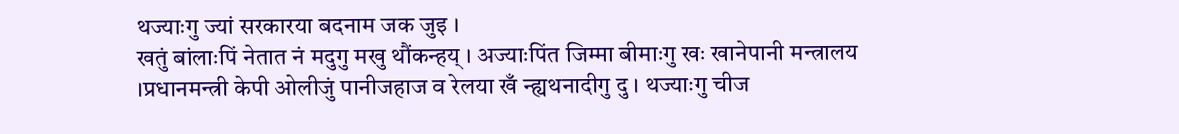थज्याःगु ज्यां सरकारया बदनाम जक जुइ ।
खतुं बांलाःपिं नेतात नं मदुगु मखु थौंकन्हय् । अज्याःपिंत जिम्मा बीमाःगु खः खानेपानी मन्त्रालय ।प्रधानमन्त्री केपी ओलीजुं पानीजहाज व रेलया खँ न्ह्यथनादीगु दु । थज्याःगु चीज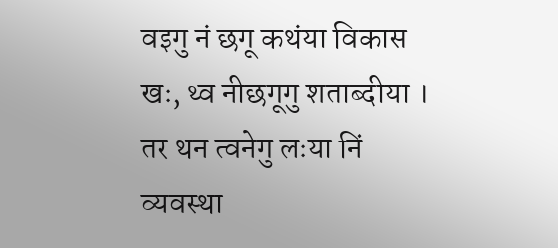वइगु नं छगू कथंया विकास खः, थ्व नीछगूगु शताब्दीया । तर थन त्वनेगु लःया निं व्यवस्था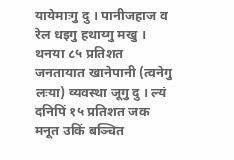यायेमाःगु दु । पानीजहाज व रेल धइगु हथाय्गु मखु ।
थनया ८५ प्रतिशत जनतायात खानेपानी (त्वनेगु लःया) व्यवस्था जूगु दु । ल्यं दनिपिं १५ प्रतिशत जक मनूत उकिं बञ्चित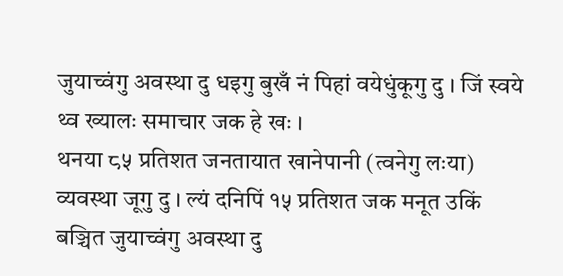जुयाच्वंगु अवस्था दु धइगु बुखँ नं पिहां वयेधुंकूगु दु । जिं स्वये थ्व ख्यालः समाचार जक हे खः ।
थनया ८५ प्रतिशत जनतायात खानेपानी (त्वनेगु लःया) व्यवस्था जूगु दु । ल्यं दनिपिं १५ प्रतिशत जक मनूत उकिं बञ्चित जुयाच्वंगु अवस्था दु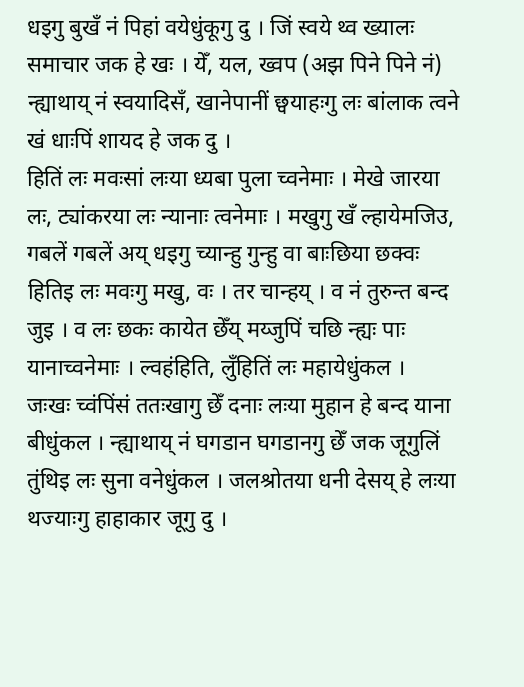धइगु बुखँ नं पिहां वयेधुंकूगु दु । जिं स्वये थ्व ख्यालः समाचार जक हे खः । येँ, यल, ख्वप (अझ पिने पिने नं) न्ह्याथाय् नं स्वयादिसँ, खानेपानीं छ्वयाहःगु लः बांलाक त्वने खं धाःपिं शायद हे जक दु ।
हितिं लः मवःसां लःया ध्यबा पुला च्वनेमाः । मेखे जारया लः, ट्यांकरया लः न्यानाः त्वनेमाः । मखुगु खँ ल्हायेमजिउ, गबलें गबलें अय् धइगु च्यान्हु गुन्हु वा बाःछिया छक्वः हितिइ लः मवःगु मखु, वः । तर चान्हय् । व नं तुरुन्त बन्द जुइ । व लः छकः कायेत छेँय् मय्जुपिं चछि न्ह्यः पाः यानाच्वनेमाः । ल्वहंहिति, लुँहितिं लः महायेधुंकल ।
जःखः च्वंपिंसं ततःखागु छेँ दनाः लःया मुहान हे बन्द याना बीधुंकल । न्ह्याथाय् नं घगडान घगडानगु छेँ जक जूगुलिं तुंथिइ लः सुना वनेधुंकल । जलश्रोतया धनी देसय् हे लःया थज्याःगु हाहाकार जूगु दु ।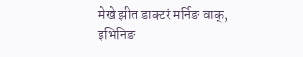मेखे झीत डाक्टरं मर्निङ वाक्, इभिनिङ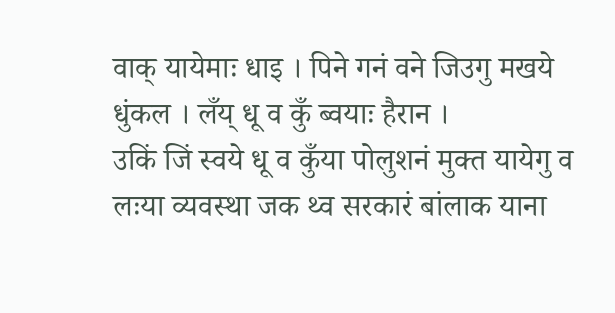वाक् यायेमाः धाइ । पिने गनं वने जिउगु मखये धुंकल । लँय् धू व कुँ ब्वयाः हैरान ।
उकिं जिं स्वये धू व कुँया पोलुशनं मुक्त यायेगु व लःया व्यवस्था जक थ्व सरकारं बांलाक याना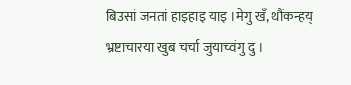बिउसां जनतां हाइहाइ याइ ।मेगु खँ, थौंकन्हय् भ्रष्टाचारया खुब चर्चा जुयाच्वंगु दु ।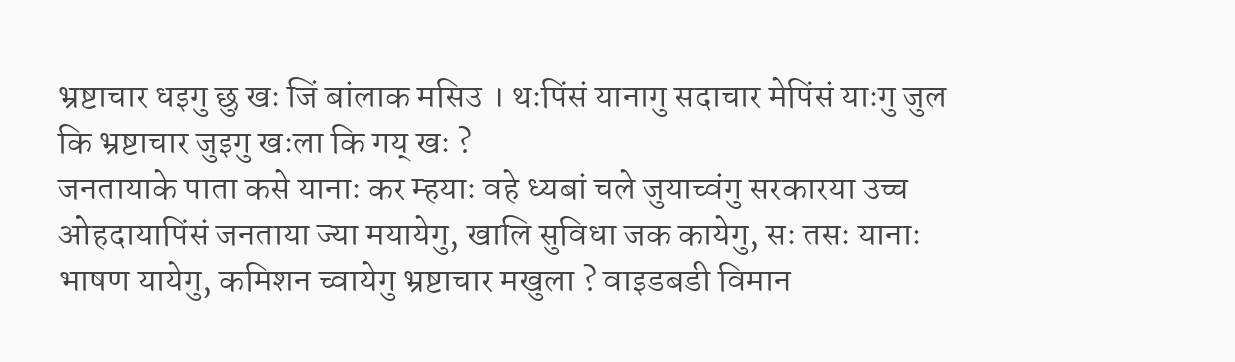भ्रष्टाचार धइगु छु खः जिं बांलाक मसिउ । थःपिंसं यानागु सदाचार मेपिंसं याःगु जुल कि भ्रष्टाचार जुइगु खःला कि गय् खः ?
जनतायाके पाता कसे यानाः कर म्हयाः वहे ध्यबां चले जुयाच्वंगु सरकारया उच्च ओहदायापिंसं जनताया ज्या मयायेगु, खालि सुविधा जक कायेगु, सः तसः यानाः भाषण यायेगु, कमिशन च्वायेगु भ्रष्टाचार मखुला ? वाइडबडी विमान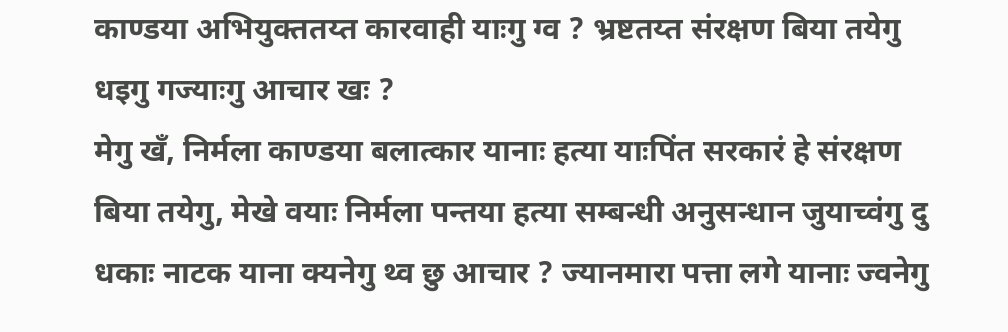काण्डया अभियुक्ततय्त कारवाही याःगु ग्व ? भ्रष्टतय्त संरक्षण बिया तयेगु धइगु गज्याःगु आचार खः ?
मेगु खँ, निर्मला काण्डया बलात्कार यानाः हत्या याःपिंत सरकारं हे संरक्षण बिया तयेगु, मेखे वयाः निर्मला पन्तया हत्या सम्बन्धी अनुसन्धान जुयाच्वंगु दु धकाः नाटक याना क्यनेगु थ्व छु आचार ? ज्यानमारा पत्ता लगे यानाः ज्वनेगु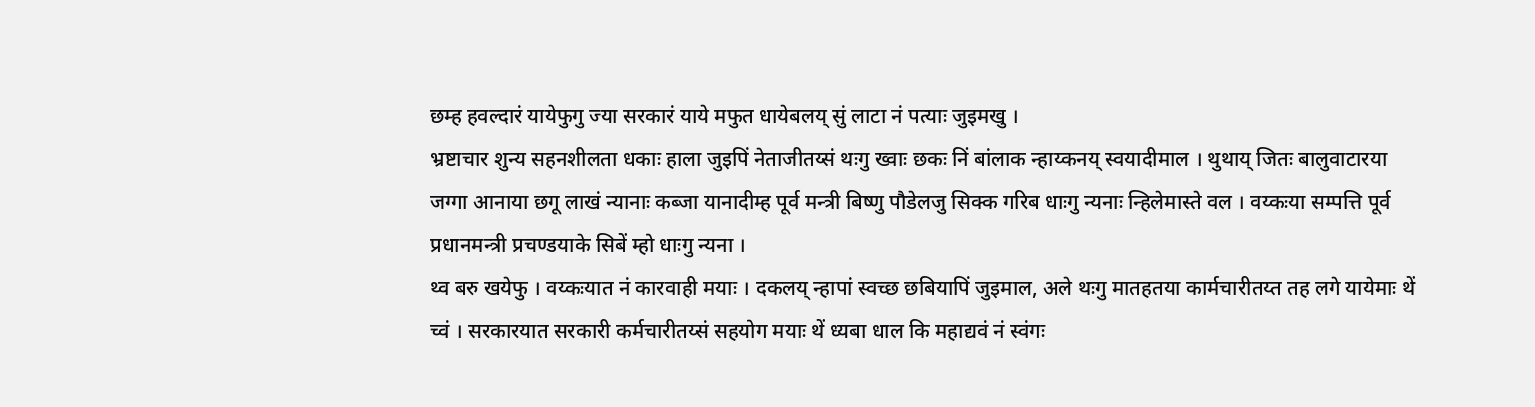छम्ह हवल्दारं यायेफुगु ज्या सरकारं याये मफुत धायेबलय् सुं लाटा नं पत्याः जुइमखु ।
भ्रष्टाचार शुन्य सहनशीलता धकाः हाला जुइपिं नेताजीतय्सं थःगु ख्वाः छकः निं बांलाक न्हाय्कनय् स्वयादीमाल । थुथाय् जितः बालुवाटारया जग्गा आनाया छगू लाखं न्यानाः कब्जा यानादीम्ह पूर्व मन्त्री बिष्णु पौडेलजु सिक्क गरिब धाःगु न्यनाः न्हिलेमास्ते वल । वय्कःया सम्पत्ति पूर्व प्रधानमन्त्री प्रचण्डयाके सिबें म्हो धाःगु न्यना ।
थ्व बरु खयेफु । वय्कःयात नं कारवाही मयाः । दकलय् न्हापां स्वच्छ छबियापिं जुइमाल, अले थःगु मातहतया कार्मचारीतय्त तह लगे यायेमाः थें च्वं । सरकारयात सरकारी कर्मचारीतय्सं सहयोग मयाः थें ध्यबा धाल कि महाद्यवं नं स्वंगः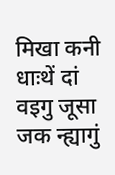मिखा कनी धाःथें दां वइगु जूसा जक न्ह्यागुं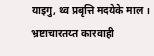याइगु, थ्व प्रबृत्ति मदयेके माल ।
भ्रष्टाचारतय्त कारवाही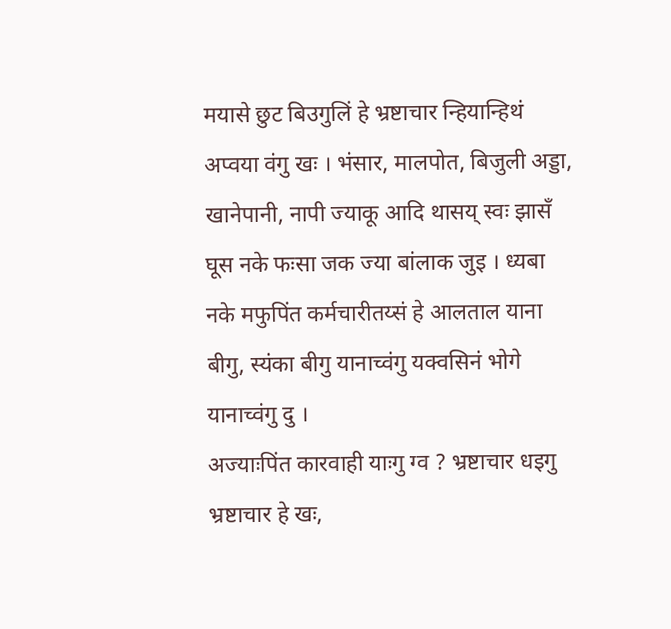मयासे छुट बिउगुलिं हे भ्रष्टाचार न्हियान्हिथं अप्वया वंगु खः । भंसार, मालपोत, बिजुली अड्डा, खानेपानी, नापी ज्याकू आदि थासय् स्वः झासँ घूस नके फःसा जक ज्या बांलाक जुइ । ध्यबा नके मफुपिंत कर्मचारीतय्सं हे आलताल याना बीगु, स्यंका बीगु यानाच्वंगु यक्वसिनं भोगे यानाच्वंगु दु ।
अज्याःपिंत कारवाही याःगु ग्व ? भ्रष्टाचार धइगु भ्रष्टाचार हे खः,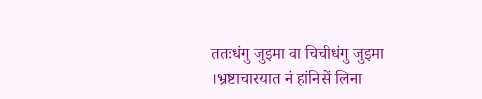ततःधंगु जुइमा वा चिचीधंगु जुइमा ।भ्रष्टाचारयात नं हांनिसें लिना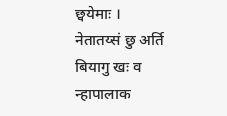छ्वयेमाः । नेतातय्सं छु अर्ति बियागु खः व न्हापालाक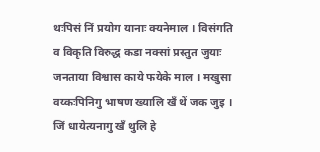थःपिसं निं प्रयोग यानाः क्यनेमाल । विसंगति व विकृति विरुद्ध कडा नक्सां प्रस्तुत जुयाः जनताया विश्वास काये फयेके माल । मखुसा वय्कःपिनिगु भाषण ख्यालि खँ थें जक जुइ । जिं धायेत्यनागु खँ थुलि हे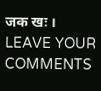जक खः ।
LEAVE YOUR COMMENTS